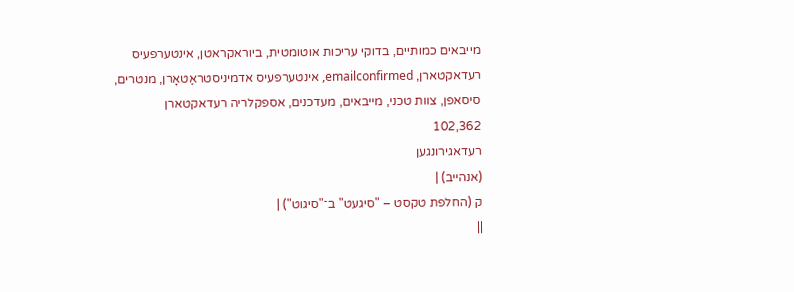מייבאים כמותיים, בדוקי עריכות אוטומטית, ביוראקראטן, אינטערפעיס רעדאקטארן, emailconfirmed, אינטערפעיס אדמיניסטראַטאָרן, מנטרים, סיסאפן, צוות טכני, מייבאים, מעדכנים, אספקלריה רעדאקטארן
102,362
רעדאגירונגען
(אנהייב) |
ק (החלפת טקסט – "סיגעט" ב־"סיגוט") |
||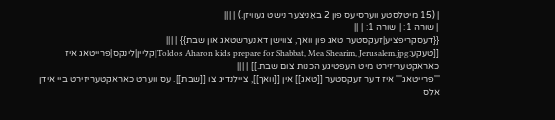| (15 מיטלסטע ווערסיעס פון 2 באַניצער נישט געוויזן.) | |||
| שורה 1: | שורה 1: | ||
{{דעסקריפציע|זעקסטער טאג פון וואך, צווישן דאנערשטאג און שבת}} | |||
[[טעקע:Toldos Aharon kids prepare for Shabbat, Mea Shearim, Jerusalem.jpg|קליין|לינקס|פרייטאג איז כאראקטעריזירט מיט העפטיגע הכנות צום שבת.]] | |||
'''פרייטאג''' איז דער זעקסטער [[טאג]] אין [[וואך]], ציילנדיג צו [[שבת]]. עס ווערט כאראקטעריזירט ביי אידן אלס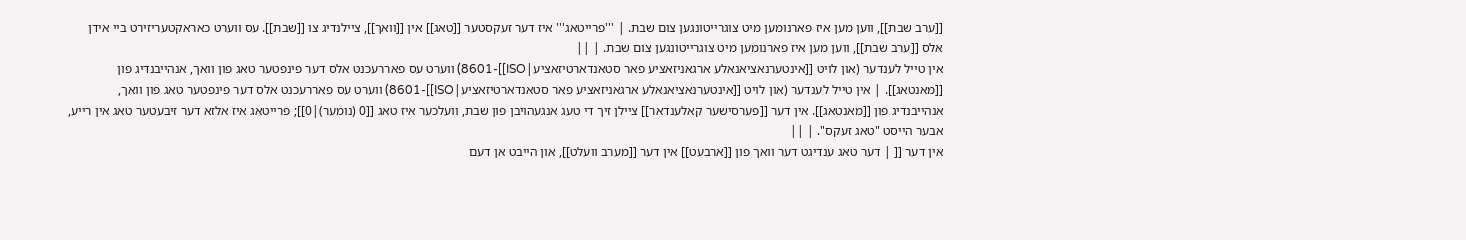[[ערב שבת]], ווען מען איז פארנומען מיט צוגרייטונגען צום שבת. | '''פרייטאג''' איז דער זעקסטער [[טאג]] אין [[וואך]], ציילנדיג צו [[שבת]]. עס ווערט כאראקטעריזירט ביי אידן אלס [[ערב שבת]], ווען מען איז פארנומען מיט צוגרייטונגען צום שבת. | ||
אין טייל לענדער (און לויט [[אינטערנאציאנאלע ארגאניזאציע פאר סטאנדארטיזאציע|ISO]]-8601) ווערט עס פאררעכנט אלס דער פינפטער טאג פון וואך, אנהייבנדיג פון [[מאנטאג]]. | אין טייל לענדער (און לויט [[אינטערנאציאנאלע ארגאניזאציע פאר סטאנדארטיזאציע|ISO]]-8601) ווערט עס פאררעכנט אלס דער פינפטער טאג פון וואך, אנהייבנדיג פון [[מאנטאג]]. אין דער [[פערסישער קאלענדאר]] ציילן זיך די טעג אנגעהויבן פון שבת, וועלכער איז טאג [[0 (נומער)|0]]; פרייטאג איז אלזא דער זיבעטער טאג אין רייע, אבער הייסט "טאג זעקס". | ||
אין דער [[ | דער טאג ענדיגט דער וואך פון [[ארבעט]] אין דער [[מערב וועלט]], און הייבט אן דעם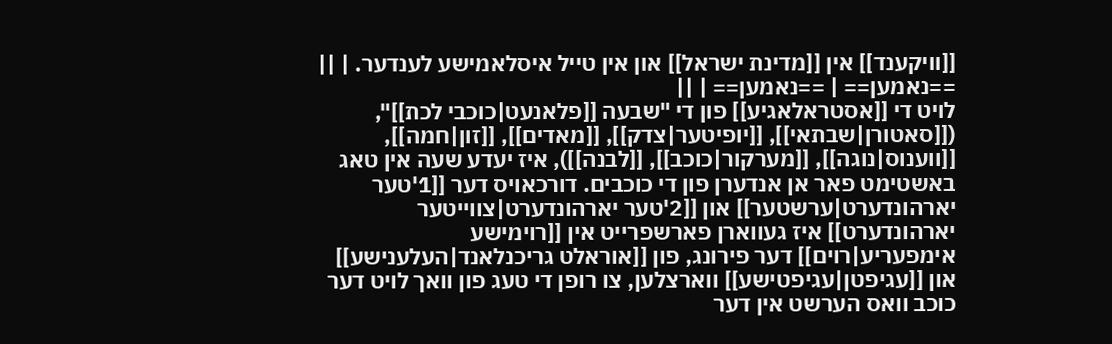[[וויקענד]] אין [[מדינת ישראל]] און אין טייל איסלאמישע לענדער. | ||
==נאמען== | ==נאמען== | ||
לויט די [[אסטראלאגיע]] פון די "שבעה [[פלאנעט|כוכבי לכת]]", ([[סאטורן|שבתאי]], [[יופיטער|צדק]], [[מאדים]], [[זון|חמה]], [[ווענוס|נוגה]], [[מערקור|כוכב]], [[לבנה]]), איז יעדע שעה אין טאג באשטימט פאר אן אנדערן פון די כוכבים. דורכאויס דער [[1'טער יארהונדערט|ערשטער]] און [[2'טער יארהונדערט|צווייטער יארהונדערט]] איז געווארן פארשפרייט אין [[רוימישע אימפעריע|רוים]] דער פירונג, פון [[אוראלט גריכנלאנד|העלענישע]] און [[עגיפטן|עגיפטישע]] ווארצלען, צו רופן די טעג פון וואך לויט דער כוכב וואס הערשט אין דער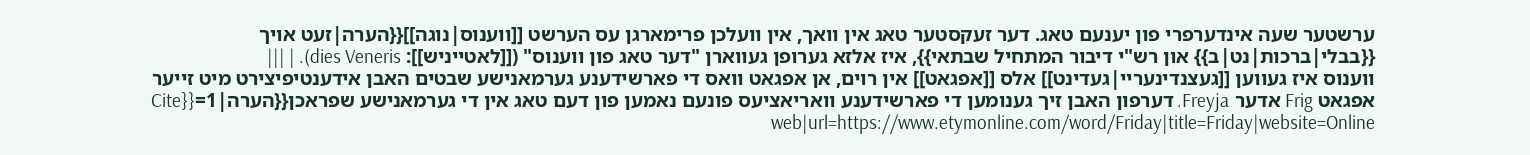ערשטער שעה אינדערפרי פון יענעם טאג. דער זעקסטער טאג אין וואך, אין וועלכן פרימארגן עס הערשט [[ווענוס|נוגה]]{{הערה|זעט אויך {{בבלי|ברכות|נט|ב}} און רש"י דיבור המתחיל שבתאי}}, איז אלזא גערופן געווארן "דער טאג פון ווענוס" ([[לאטייניש]]: dies Veneris). | |||
ווענוס איז געווען [[געצנדינעריי|געדינט]] אלס [[אפגאט]] אין רוים, אן אפגאט וואס די פארשידענע גערמאנישע שבטים האבן אידענטיפיצירט מיט זייער אפגאט Frig אדער Freyja. דערפון האבן זיך גענומען די פארשידענע וואריאציעס פונעם נאמען פון דעם טאג אין די גערמאנישע שפראכן{{הערה|1={{Cite web|url=https://www.etymonline.com/word/Friday|title=Friday|website=Online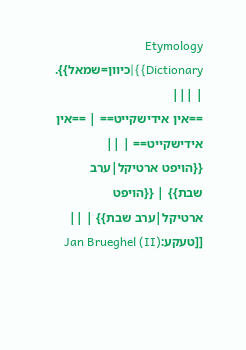Etymology Dictionary}}|כיוון=שמאל}}. | |||
==אין אידישקייט== | ==אין אידישקייט== | ||
{{הויפט ארטיקל|ערב שבת}} | {{הויפט ארטיקל|ערב שבת}} | ||
[[טעקע:Jan Brueghel (II)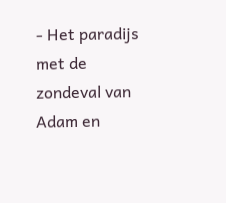- Het paradijs met de zondeval van Adam en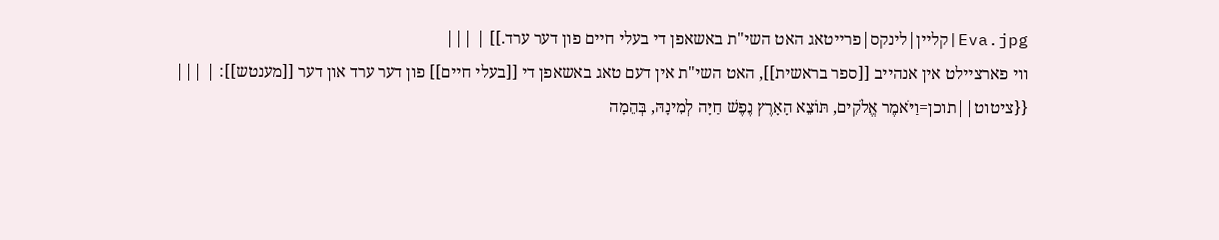Eva.jpg|קליין|לינקס|פרייטאג האט השי"ת באשאפן די בעלי חיים פון דער ערד.]] | |||
ווי פארציילט אין אנהייב [[ספר בראשית]], האט השי"ת אין דעם טאג באשאפן די [[בעלי חיים]] פון דער ערד און דער [[מענטש]]: | |||
{{ציטוט||תוכן=וַיֹּאמֶר אֱלֹקִים, תּוֹצֵא הָאָרֶץ נֶפֶשׁ חַיָּה לְמִינָהּ, בְּהֵמָה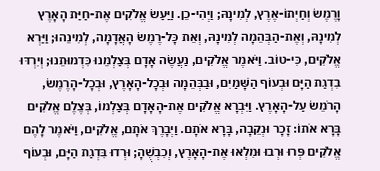וָרֶמֶשׂ וְחַיְתוֹ-אֶרֶץ, לְמִינָהּ; וַיְהִי-כֵן. וַיַּעַשׂ אֱלֹקִים אֶת-חַיַּת הָאָרֶץ לְמִינָהּ, וְאֶת-הַבְּהֵמָה לְמִינָהּ, וְאֵת כָּל-רֶמֶשׂ הָאֲדָמָה, לְמִינֵהוּ; וַיַּרְא אֱלֹקִים, כִּי-טוֹב. וַיֹּאמֶר אֱלֹקִים, נַעֲשֶׂה אָדָם בְּצַלְמֵנוּ כִּדְמוּתֵנוּ; וְיִרְדּוּ בִדְגַת הַיָּם וּבְעוֹף הַשָּׁמַיִם, וּבַבְּהֵמָה וּבְכָל-הָאָרֶץ, וּבְכָל-הָרֶמֶשׂ, הָרֹמֵשׂ עַל-הָאָרֶץ. וַיִּבְרָא אֱלֹקִים אֶת-הָאָדָם בְּצַלְמוֹ, בְּצֶלֶם אֱלֹקִים בָּרָא אֹתוֹ: זָכָר וּנְקֵבָה, בָּרָא אֹתָם. וַיְבָרֶךְ אֹתָם, אֱלֹקִים, וַיֹּאמֶר לָהֶם אֱלֹקִים פְּרוּ וּרְבוּ וּמִלְאוּ אֶת-הָאָרֶץ, וְכִבְשֻׁהָ; וּרְדוּ בִּדְגַת הַיָּם, וּבְעוֹף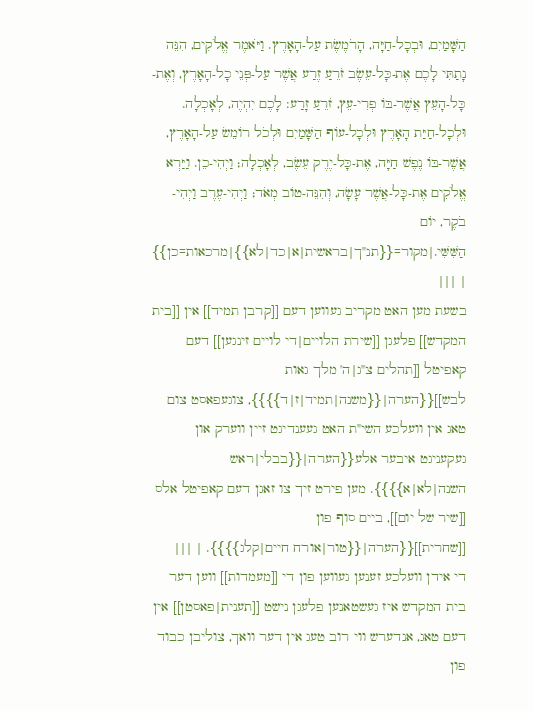הַשָּׁמַיִם, וּבְכָל-חַיָּה, הָרֹמֶשֶׂת עַל-הָאָרֶץ. וַיֹּאמֶר אֱלֹקִים, הִנֵּה נָתַתִּי לָכֶם אֶת-כָּל-עֵשֶׂב זֹרֵעַ זֶרַע אֲשֶׁר עַל-פְּנֵי כָל-הָאָרֶץ, וְאֶת-כָּל-הָעֵץ אֲשֶׁר-בּוֹ פְרִי-עֵץ, זֹרֵעַ זָרַע: לָכֶם יִהְיֶה, לְאָכְלָה. וּלְכָל-חַיַּת הָאָרֶץ וּלְכָל-עוֹף הַשָּׁמַיִם וּלְכֹל רוֹמֵשׂ עַל-הָאָרֶץ, אֲשֶׁר-בּוֹ נֶפֶשׁ חַיָּה, אֶת-כָּל-יֶרֶק עֵשֶׂב, לְאָכְלָה; וַיְהִי-כֵן. וַיַּרְא אֱלֹקִים אֶת-כָּל-אֲשֶׁר עָשָׂה, וְהִנֵּה-טוֹב מְאֹד; וַיְהִי-עֶרֶב וַיְהִי-בֹקֶר, יוֹם הַשִּׁשִּׁי.|מקור={{תנ"ך|בראשית|א|כד|לא}}|מרכאות=כן}} | |||
בשעת מען האט מקריב געווען דעם [[קרבן תמיד]] אין [[בית המקדש]] פלעגן [[שירת הלויים|די לויים זינגען]] דעם קאפיטל [[תהלים צ"ג|ה' מלך גאות לבש]]{{הערה|{{משנה|תמיד|ז|ד}}}}, צוגעפאסט צום טאג אין וועלכע השי"ת האט געענדיגט זיין ווערק און געקעניגט איבער אלע{{הערה|{{בבלי|ראש השנה|לא|א}}}}. מען פירט זיך צו זאגן דעם קאפיטל אלס [[שיר של יום]], ביים סוף פון [[שחרית]]{{הערה|{{טור|אורח חיים|קלג}}}}. | |||
די אידן וועלכע זענען געווען פון די [[מעמדות]] ווען דער בית המקדש איז געשטאנען פלעגן נישט [[תענית|פאסטן]] אין דעם טאג, אנדערש ווי רוב טעג אין דער וואך, צוליבן כבוד פון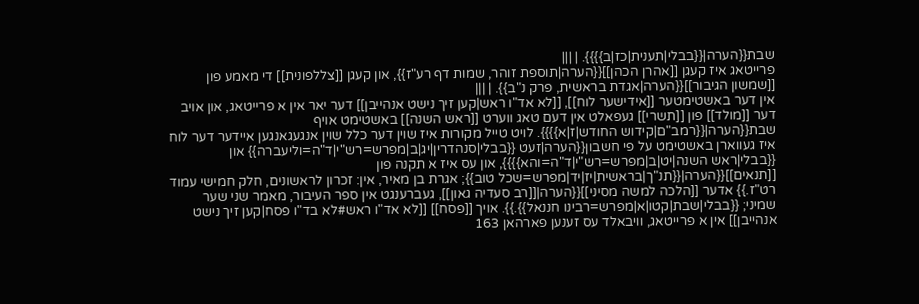שבת{{הערה|{{בבלי|תענית|כז|ב}}}}. | |||
פרייטאג איז קעגן [[אהרן הכהן]]{{הערה|תוספת זוהר, שמות דף רע"ז}}, און קעגן [[צללפונית]] די מאמע פון [[שמשון הגיבור]]{{הערה|אגדת בראשית, פרק נ"ב}}. | |||
אין דער באשטימטער [[אידישער לוח]], [[לא אד"ו ראש|קען זיך נישט אנהייבן]] דער יאר אין א פרייטאג, און אויב דער [[מולד]] פון [[תשרי]] געפאלט אין דעם טאג ווערט [[ראש השנה]] באשטימט אויף שבת{{הערה|{{רמב"ם|קידוש החודש|ז|א}}}}. לויט טייל מקורות איז שוין דער כלל שוין אנגעגאנגען איידער דער לוח איז געווארן באשטימט על פי חשבון{{הערה|זעט {{בבלי|סנהדרין|יג|ב|מפרש=רש"י|ד"ה=וליעברה}} און {{בבלי|ראש השנה|יט|ב|מפרש=רש"י|ד"ה=והא}}}}, און עס איז א תקנה פון [[תנאים]]{{הערה|{{תנ"ך|בראשית|יז|יד|מפרש=שכל טוב}}; אגרת בן מאיר, אין: זכרון לראשונים, חלק חמישי עמוד רט"ז.}} אדער [[הלכה למשה מסיני]]{{הערה|[[רב סעדיה גאון]], געברענגט אין ספר העיבור, מאמר שני שער שמיני; {{בבלי|שבת|קטו|א|מפרש=רבינו חננאל}}.}}. אויך [[פסח]] [[לא אד"ו ראש#לא בד"ו פסח|קען זיך נישט אנהייבן]] אין א פרייטאג, וויבאלד עס זענען פארהאן 163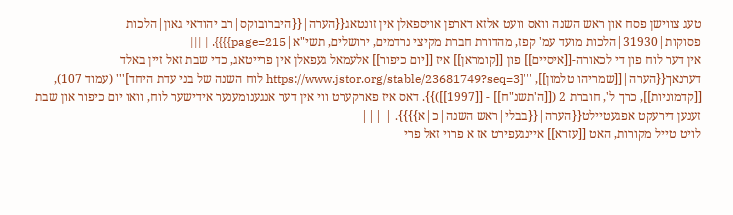טעג צווישן פסח און ראש השנה וואס וועט אלזא דארפן אויספאלן אין זונטאג{{הערה|{{היברובוקס|רב יהודאי גאון|הלכות פסוקות|31930|הלכות מועד עמ' קפז, מהדורת חברת מקיצי נרדמים, ירושלים, תשי"א|page=215}}}}. | |||
אין דער לוח פון די לכאורה-[[איסיים]] פון [[קומראן]] איז [[יום כיפור]] אלעמאל געפאלן אין פרייטאג, כדי שבת זאל זיין באלד דערנאך{{הערה|[[שמריהו טלמון]], '''[https://www.jstor.org/stable/23681749?seq=3 לוח השנה של בני עדת היחד]''' (עמוד 107), [[קדמוניות]], כרך ל', חוברת 2 ([[ה'תשנ"ח]] - [[1997]])}}. דאס איז פארקערט ווי אין דער אנגענומענער אידישער לוח, וואו יום כיפור און שבת זענען דירעקט אפגעטיילט{{הערה|{{בבלי|ראש השנה|כ|א}}}}. | |||
לויט טייל מקורות, האט [[עזרא]] איינגעפירט אז א פרוי זאל פרי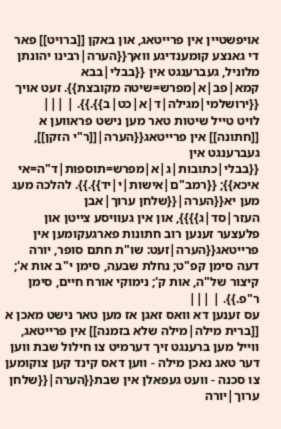אויפשטיין אין פרייטאג, און באקן [[ברויט]] פאר די גאנצע קומענדיגע וואך{{הערה|רבינו יהונתן מלוניל, געברענגט אין {{בבלי|בבא קמא|פב|א|מפרש=שיטה מקובצת}}. זעט אויך {{ירושלמי|מגילה|ד|א|כט|ב}}.}}. | |||
לויט טייל שיטות טאר מען נישט פראווען א [[חתונה]] אין פרייטאג{{הערה|[[ר"י הזקן]], געברענגט אין {{בבלי|כתובות|ג|א|מפרש=תוספות|ד"ה=אי איכא}}; {{רמב"ם|אישות|י|יד}}.}}. להלכה מעג מען יא{{הערה|{{שלחן ערוך|אבן העזר|סד|ג}}}}, און אין געוויסע צייטן און פלעצער זענען רוב חתונות פארגעקומען אין פרייטאג{{הערה|זעט: שו"ת חתם סופר, יורה דעה סימן קפ"ט; נחלת שבעה, סימן י"ב אות א'; קיצור של"ה, אות ק'; נימוקי אורח חיים, סימן ר"פ.}}. | |||
עס זענען דא וואס זאגן אז מען טאר נישט מאכן א [[ברית מילה|מילה שלא בזמנה]] אין פרייטאג, ווייל מען ברענגט זיך דערמיט צו חילול שבת ווען דער טאג נאכן מילה - ווען דאס קינד קען צוקומען צו סכנה - וועט געפאלן אין שבת{{הערה|{{שלחן ערוך|יורה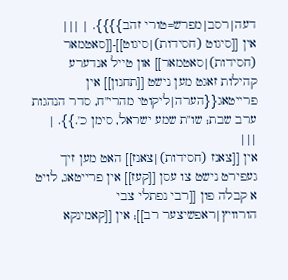דעה|רסב|מפרש=טורי זהב}}}}. | |||
אין [[סיגוט (חסידות)|סיגוט]]-[[סאטמאר (חסידות)|סאטמאר]] און טייל אנדערע קהילות זאגט מען נישט [[תחנון]] אין פרייטאג{{הערה|ליקוטי מהרי"ח, סדר הנהגות ערב שבת; שו"ת שמע ישראל, סימן כ'.}}. | |||
אין [[צאנז (חסידות)|צאנז]] האט מען זיך געפירט נישט צו עסן [[קעז]] אין פרייטאג, לויט א קבלה פון [[רבי נפתלי צבי הורוויץ|ראפשיצער רב]]; אין [[קאמינקא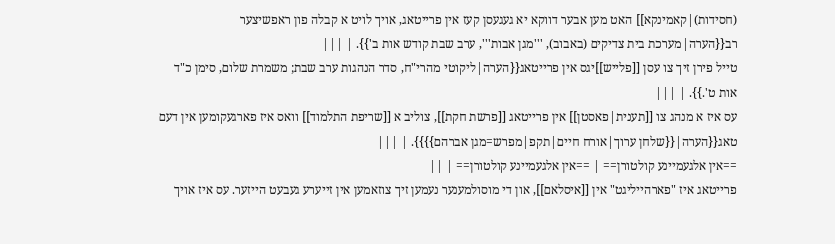(חסידות)|קאמינקא]] האט מען אבער דווקא יא געגעסן קעז אין פרייטאג, אויך לויט א קבלה פון ראפשיצער רב{{הערה|מערכת בית צדיקים (באבוב), '''מגן אבות''', ערב שבת קודש אות ב'}}. | |||
טייל פירן זיך צו עסן [[פלייש]]יגס אין פרייטאג{{הערה|ליקוטי מהרי"ח, סדר הנהגות ערב שבת; משמרת שלום, סימן כ"ד אות ט'.}}. | |||
עס איז א מנהג צו [[תענית|פאסטן]] אין פרייטאג [[פרשת חקת]], צוליב א [[שריפת התלמוד]] וואס איז פארגעקומען אין דעם טאג{{הערה|{{שלחן ערוך|אורח חיים|תקפ|מפרש=מגן אברהם}}}}. | |||
==אין אלגעמיינע קולטורן== | ==אין אלגעמיינע קולטורן== | ||
פרייטאג איז "פארהייליגט" אין [[איסלאם]], און די מוסולמענער נעמען זיך צוזאמען אין זייערע געבעט הייזער. עס איז אויך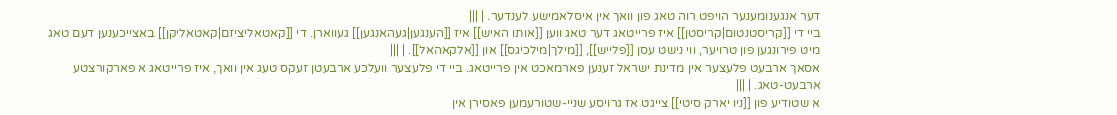דער אנגענומענער הויפט רוה טאג פון וואך אין איסלאמישע לענדער. | |||
ביי די [[קריסטנטום|קריסטן]] איז פרייטאג דער טאג ווען [[אותו האיש]] איז [[הענגען|געהאנגען]] געווארן. די [[קאטאליציזם|קאטאליקן]] באצייכענען דעם טאג מיט פירונגען פון טרויער, ווי נישט עסן [[פלייש]], [[מילך|מילכיגס]] און [[אלקאהאל]]. | |||
אסאך ארבעט פלעצער אין מדינת ישראל זענען פארמאכט אין פרייטאג. ביי די פלעצער וועלכע ארבעטן זעקס טעג אין וואך, איז פרייטאג א פארקורצטע ארבעט-טאג. | |||
א שטודיע פון [[ניו יארק סיטי]] צייגט אז גרויסע שניי-שטורעמען פאסירן אין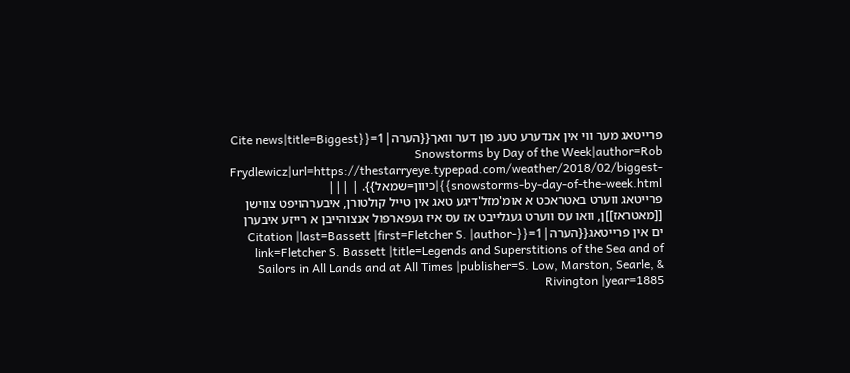פרייטאג מער ווי אין אנדערע טעג פון דער וואך{{הערה|1={{Cite news|title=Biggest Snowstorms by Day of the Week|author=Rob Frydlewicz|url=https://thestarryeye.typepad.com/weather/2018/02/biggest-snowstorms-by-day-of-the-week.html}}|כיוון=שמאל}}. | |||
פרייטאג ווערט באטראכט א אומ'מזל'דיגע טאג אין טייל קולטורן, איבערהויפט צווישן [[מאטראז]]ן, וואו עס ווערט געגלייבט אז עס איז געפארפול אנצוהייבן א רייזע איבערן ים אין פרייטאג{{הערה|1={{Citation |last=Bassett |first=Fletcher S. |author-link=Fletcher S. Bassett |title=Legends and Superstitions of the Sea and of Sailors in All Lands and at All Times |publisher=S. Low, Marston, Searle, & Rivington |year=1885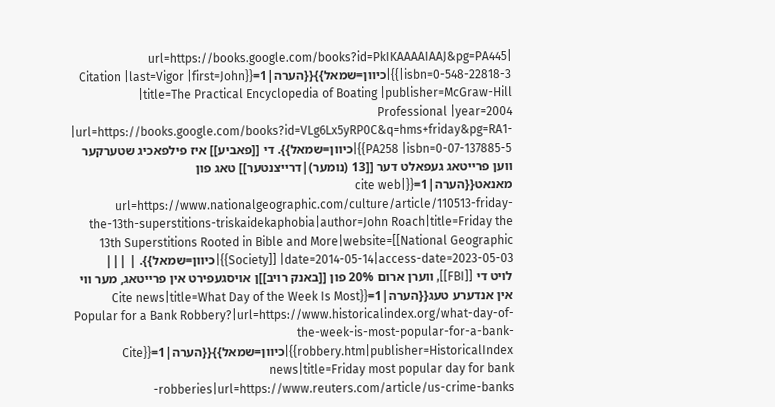|url=https://books.google.com/books?id=PkIKAAAAIAAJ&pg=PA445 |isbn=0-548-22818-3}}|כיוון=שמאל}}{{הערה|1={{Citation |last=Vigor |first=John |title=The Practical Encyclopedia of Boating |publisher=McGraw-Hill Professional |year=2004 |url=https://books.google.com/books?id=VLg6Lx5yRP0C&q=hms+friday&pg=RA1-PA258 |isbn=0-07-137885-5}}|כיוון=שמאל}}. די [[פאביע]] איז פילפאכיג שטערקער ווען פרייטאג געפאלט דער [[13 (נומער)|דרייצנטער]] טאג פון מאנאט{{הערה|1={{cite web| url=https://www.nationalgeographic.com/culture/article/110513-friday-the-13th-superstitions-triskaidekaphobia|author=John Roach|title=Friday the 13th Superstitions Rooted in Bible and More|website=[[National Geographic Society]] |date=2014-05-14|access-date=2023-05-03}}|כיוון=שמאל}}. | |||
לויט די [[FBI]], ווערן ארום 20% פון [[באנק רויב]]ן אויסגעפירט אין פרייטאג, מער ווי אין אנדערע טעג{{הערה|1={{Cite news|title=What Day of the Week Is Most Popular for a Bank Robbery?|url=https://www.historicalindex.org/what-day-of-the-week-is-most-popular-for-a-bank-robbery.htm|publisher=HistoricalIndex}}|כיוון=שמאל}}{{הערה|1={{Cite news|title=Friday most popular day for bank robberies|url=https://www.reuters.com/article/us-crime-banks-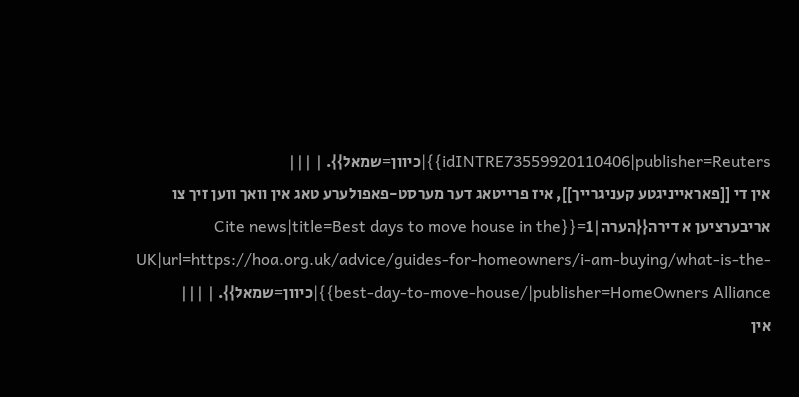idINTRE73559920110406|publisher=Reuters}}|כיוון=שמאל}}. | |||
אין די [[פאראייניגטע קעניגרייך]], איז פרייטאג דער מערסט-פאפולערע טאג אין וואך ווען זיך צו אריבערציען א דירה{{הערה|1={{Cite news|title=Best days to move house in the UK|url=https://hoa.org.uk/advice/guides-for-homeowners/i-am-buying/what-is-the-best-day-to-move-house/|publisher=HomeOwners Alliance}}|כיוון=שמאל}}. | |||
אין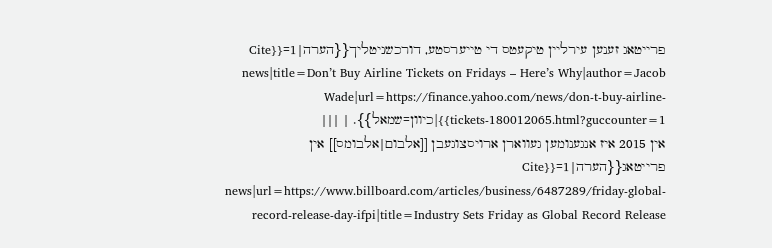פרייטאג זענען עירליין טיקעטס די טייערסטע, דורכשניטליך{{הערה|1={{Cite news|title=Don’t Buy Airline Tickets on Fridays – Here’s Why|author=Jacob Wade|url=https://finance.yahoo.com/news/don-t-buy-airline-tickets-180012065.html?guccounter=1}}|כיוון=שמאל}}. | |||
אין 2015 איז אנגענומען געווארן ארויסצוגעבן [[אלבום|אלבומס]] אין פרייטאג{{הערה|1={{Cite news|url=https://www.billboard.com/articles/business/6487289/friday-global-record-release-day-ifpi|title=Industry Sets Friday as Global Record Release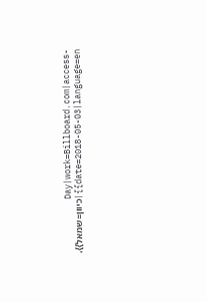Day|work=Billboard.com|access-date=2018-05-03|language=en}}|כיוון=שמאל}}.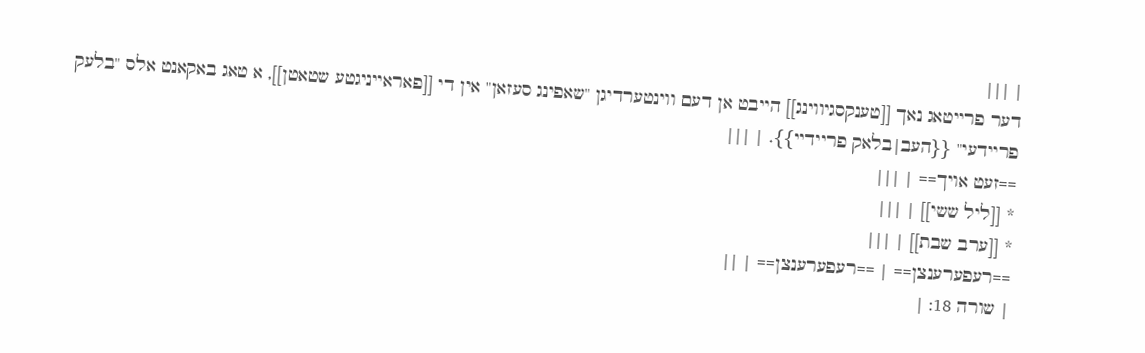| |||
דער פרייטאג נאך [[טענקסגיווינג]] הייבט אן דעם ווינטערדיגן "שאפינג סעזאן" אין די [[פאראייניגטע שטאטן]], א טאג באקאנט אלס "בלעק פריידעי" {{העב|בלאק פריידיי}}. | |||
==זעט אויך== | |||
* [[ליל ששי]] | |||
* [[ערב שבת]] | |||
==רעפערענצן== | ==רעפערענצן== | ||
| שורה 18: |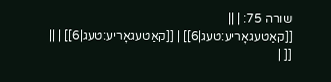שורה 75: | ||
[[קאַטעגאָריע:טעג|6]] | [[קאַטעגאָריע:טעג|6]] | ||
[[ |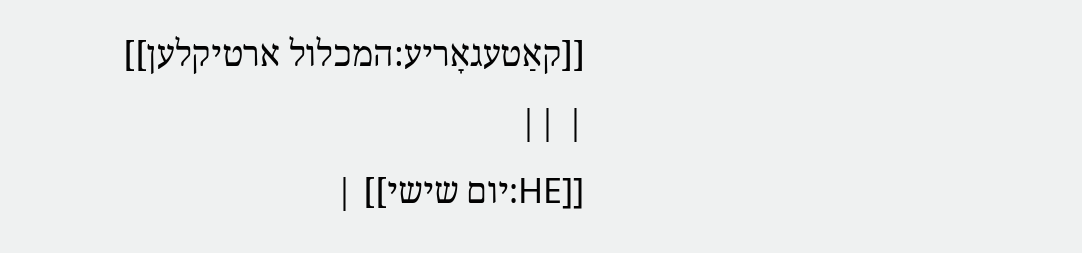[[קאַטעגאָריע:המכלול ארטיקלען]] | ||
[[HE:יום שישי]] |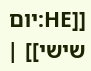[[HE:יום שישי]] |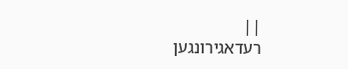||
רעדאגירונגען